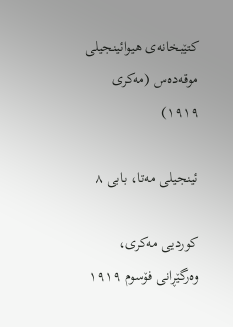کتێبخانەی هیوائینجیلی موقەدەس (مەکری ١٩١٩)

ئینجیلی مەتا، بابی ٨

کوردیی مەکری، وەرگێڕانی فۆسوم ١٩١٩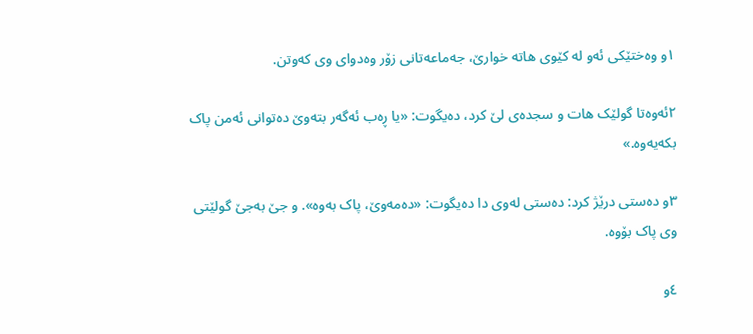١و وەختێکی ئەو لە کێوی هاتە خوارێ، جەماعەتانی زۆر وەدوای وی کەوتن.

٢ئەوەتا گولێک هات و سجدەی لێ کرد، دەیگوت: «یا ڕەب ئەگەر بتەوێ دەتوانی ئەمن پاک بکەیەوە.»

٣و دەستی درێژ کرد: دەستی لەوی دا دەیگوت: «دەمەوێ، پاک بەوە». و جێ بەجێ گولێتی وی پاک بۆوە.

٤و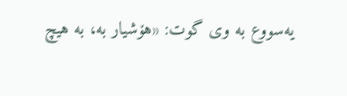یەسووع بە وی گوت: «هۆشیار بە، بە هیچ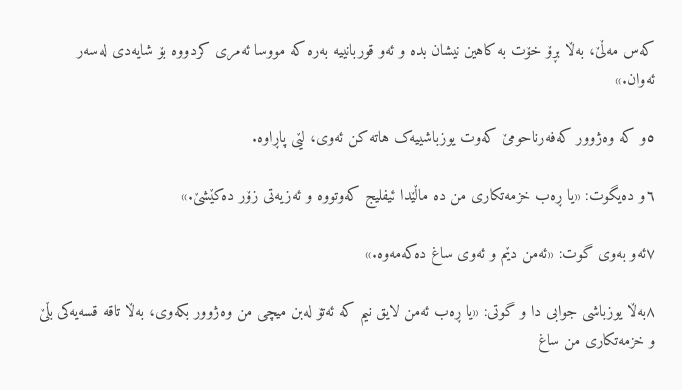کەس مەڵێ، بەڵا بڕۆ خۆت بە کاهین نیشان بدە و ئەو قوربانییە بەرە کە مووسا ئەمری کردووە بۆ شایەدی لەسەر ئەوان.»

٥و کە وەژوور کەفەرناحومێ کەوت یوزباشییەک هاتە کن ئەوی، لێی پاڕاوە.

٦و دەیگوت: «یا ڕەب خزمەتکاری من دە ماڵێدا ئیفلیج کەوتووە و ئەزیەتی زۆر دەکێشێ.»

٧ئەو بەوی گوت: «ئەمن دێم و ئەوی ساغ دەکەمەوە.»

٨بەڵا یوزباشی جوابی دا و گوتی: «یا ڕەب ئەمن لایق نیم کە ئەتۆ لەبن میچی من وەژوور بکەوی، بەڵا تاقە قسەیەکی بڵێ و خزمەتکاری من ساغ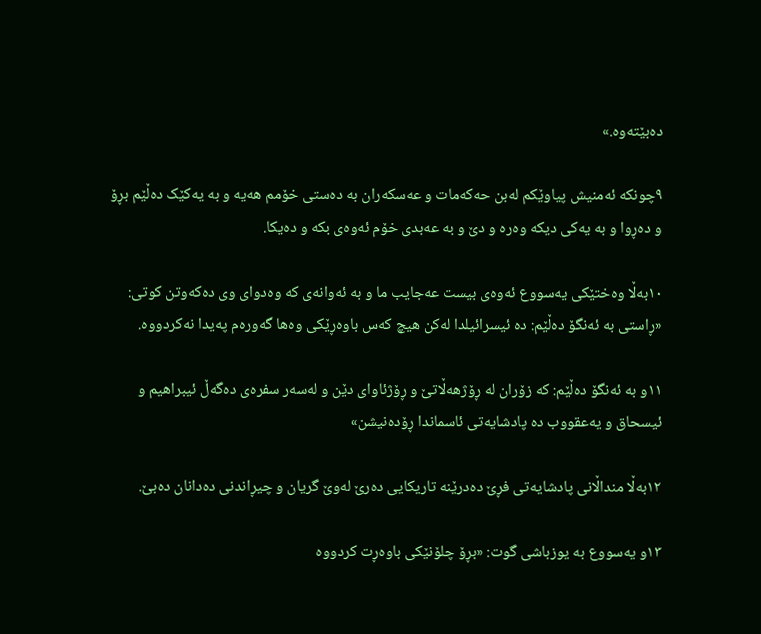دەبێتەوە.»

٩چونکە ئەمنیش پیاوێکم لەبن حەکەمات و عەسکەران بە دەستی خۆمم هەیە و بە یەکێک دەڵێم بڕۆ و دەڕوا و بە یەکی دیکە وەرە و دێ و بە عەبدی خۆم ئەوەی بکە و دەیکا.

١٠بەڵا وەختێکی یەسووع ئەوەی بیست عەجایب ما و بە ئەوانەی کە وەدوای وی دەکەوتن کوتی: «ڕاستی بە ئەنگۆ دەڵێم: دە ئیسرائیلدا لەکن هیچ کەس باوەڕێکی وەها گەورەم پەیدا نەکردووە.

١١و بە ئەنگۆ دەڵێم: کە زۆران لە ڕۆژهەڵاتێ و ڕۆژئاوای دێن و لەسەر سفرەی دەگەڵ ئیبراهیم و ئیسحاق و یەعقووب دە پادشایەتی ئاسماندا ڕۆدەنیشن»

١٢بەڵا منداڵانی پادشایەتی فڕێ دەدرێنە تاریکایی دەرێ لەوێ گریان و چیڕاندنی دەدانان دەبێ.

١٣و یەسووع بە یوزباشی گوت: «بڕۆ چلۆنێکی باوەڕت کردووە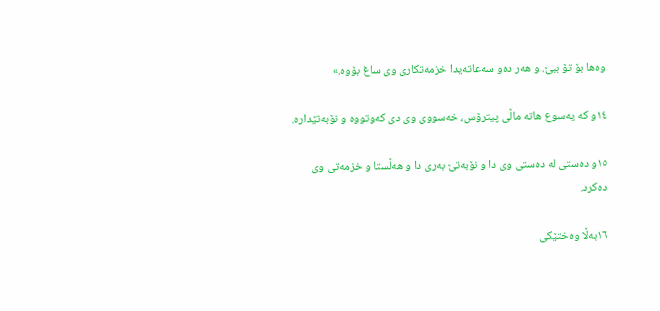وەها بۆ تۆ ببێ. و هەر دەو سەعاتەیدا خزمەتکاری وی ساغ بۆوە.»

١٤و کە یەسوع هاتە ماڵی پیترۆس، خەسووی وی دی کەوتووە و نۆبەتێدارە.

١٥و دەستی لە دەستی وی دا و نۆبەتێ بەری دا و هەڵستا و خزمەتی وی دەکرد.

١٦بەڵا وەختێکی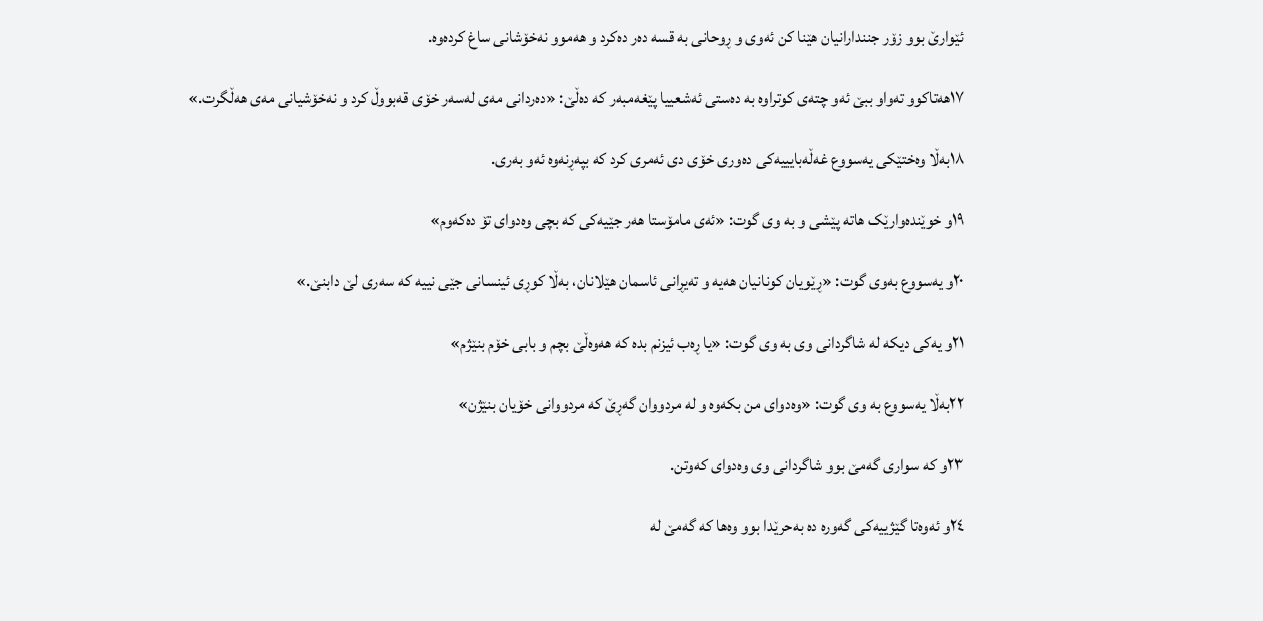ئێوارێ بوو زۆر جنندارانیان هێنا کن ئەوی و ڕوحانی بە قسە دەر دەکرد و هەموو نەخۆشانی ساغ کردەوە.

١٧هەتاکوو تەواو ببێ ئەو چتەی کوتراوە بە دەستی ئەشعییا پێغەمبەر کە دەڵێ: «دەردانی مەی لەسەر خۆی قەبووڵ کرد و نەخۆشیانی مەی هەڵگرت.»

١٨بەڵا وەختێکی یەسووع غەڵەبایییەکی دەوری خۆی دی ئەمری کرد کە بپەڕنەوە ئەو بەری.

١٩و خوێندەوارێک هاتە پێشی و بە وی گوت: «ئەی مامۆستا هەر جێیەکی کە بچی وەدوای تۆ دەکەوم»

٢٠و یەسووع بەوی گوت: «ڕێویان کونانیان هەیە و تەیڕانی ئاسمان هێلانان، بەڵا کوڕی ئینسانی جێی نییە کە سەری لێ دابنێ.»

٢١و یەکی دیکە لە شاگردانی وی بە وی گوت: «یا ڕەب ئیزنم بدە کە هەوەڵێ بچم و بابی خۆم بنێژم»

٢٢بەڵا یەسووع بە وی گوت: «وەدوای من بکەوە و لە مردووان گەڕێ کە مردووانی خۆیان بنێژن»

٢٣و کە سواری گەمێ بوو شاگردانی وی وەدوای کەوتن.

٢٤و ئەوەتا گێژییەکی گەورە دە بەحرێدا بوو وەها کە گەمێ لە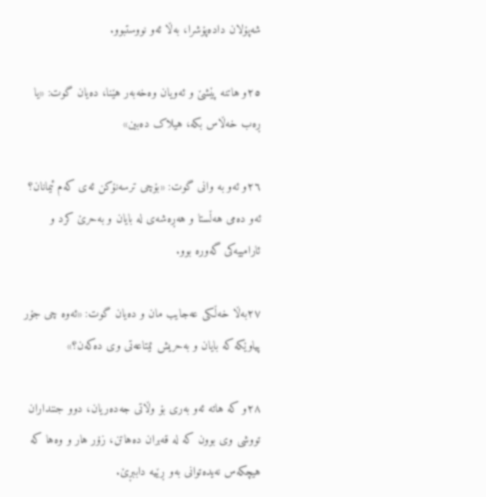شەپۆلان دادەپۆشرا، بەڵا ئەو نووستبوو.

٢٥و هاتنە پێشێ و ئەویان وەخەبەر هێنا، دەیان گوت: «یا ڕەب خەڵاس بکە، هیلاک دەبین»

٢٦و ئەو بە وانی گوت: «بۆچی ترسەنۆکن ئەی کەم ئیمانان؟ ئەو دەمی هەڵستا و هەڕەشەی لە بایان و بەحرێ کرد و ئارامییەکی گەورە بوو.

٢٧بەڵا خەڵکی عەجایب مان و دەیان گوت: «ئەوە چی جۆر پیاوێکە کە بایان و بەحریش ئیتاعەتی وی دەکەن؟»

٢٨و کە هاتە ئەو بەری بۆ وڵاتی جەدەریان، دوو جننداران تووشی وی بوون کە لە قەبران دەهاتن، زۆر هار و وەها کە هیچکەس نەیدەتوانی بەو ڕێیە داببڕێ.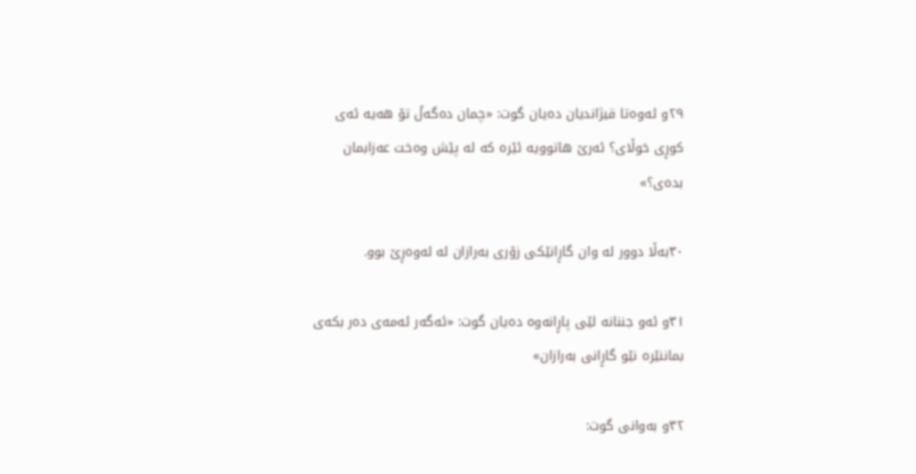٢٩و ئەوەتا قیژاندیان دەیان گوت: «چمان دەگەڵ تۆ هەیە ئەی کوڕی خوڵای؟ ئەرێ هاتوویە ئێرە کە لە پێش وەخت عەزابمان بدەی؟»

٣٠بەڵا دوور لە وان گاڕانێکی زۆری بەرازان لە لەوەڕێ بوو.

٣١و ئەو جننانە لێی پاڕانەوە دەیان گوت: «ئەگەر ئەمەی دەر بکەی بماننێرە نێو گاڕانی بەرازان»

٣٢و بەوانی گوت: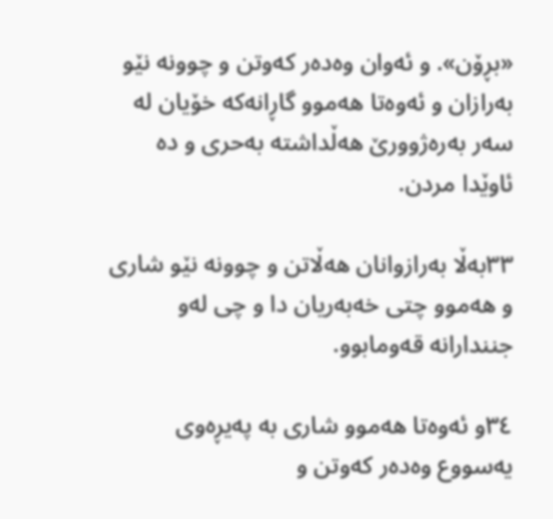«بڕۆن». و ئەوان وەدەر کەوتن و چوونە نێو بەرازان و ‌ئەوەتا هەموو گاڕانەکە خۆیان لە سەر بەرەژوورێ هەڵداشتە بەحری و دە ئاوێدا مردن.

٣٣بەڵا بەرازوانان هەڵاتن و چوونە نێو شاری و هەموو چتی خەبەریان دا و چی لەو جنندارانە قەومابوو.

٣٤و ئەوەتا هەموو شاری بە پەیڕەوی یەسووع وەدەر کەوتن و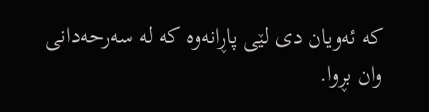کە ئەویان دی لێی پاڕانەوە کە لە سەرحەدانی وان بڕوا.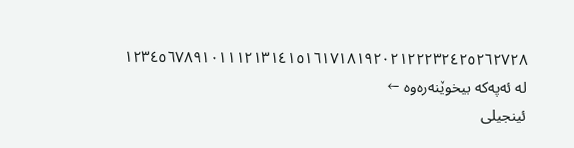١٢٣٤٥٦٧٨٩١٠١١١٢١٣١٤١٥١٦١٧١٨١٩٢٠٢١٢٢٢٣٢٤٢٥٢٦٢٧٢٨
لە ئەپەکە بیخوێنەرەوە ←
ئینجیلی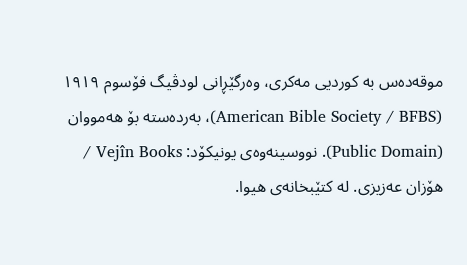موقەدەس بە کوردیی مەکری، وەرگێڕانی لودڤیگ فۆسوم ١٩١٩ (American Bible Society / BFBS)، بەردەستە بۆ هەمووان (Public Domain). نووسینەوەی یونیکۆد: Vejîn Books / هۆزان عەزیزی. لە کتێبخانەی هیوا.